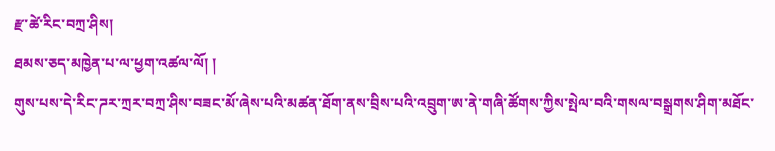རྫ་ཚེ་རིང་བཀྲ་ཤིས།
ཐམས་ཅད་མཁྱེན་པ་ལ་ཕྱག་འཚལ་ལོ། །
གུས་པས་དེ་རིང་ཌར་ཀྲར་བཀྲ་ཤིས་བཟང་མོ་ཞེས་པའི་མཚན་ཐོག་ནས་བྲིས་པའི་འབྲུག་ཨ་ནེ་གཞི་ཚོགས་ཀྱིས་སྤེལ་བའི་གསལ་བསྒྲགས་ཤིག་མཐོང་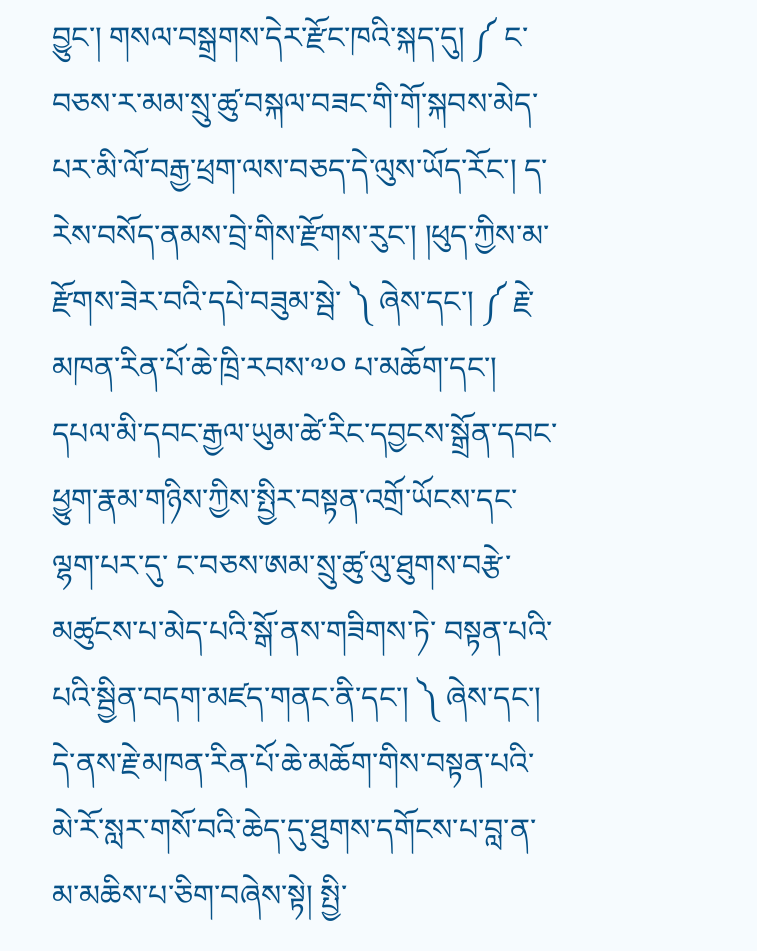བྱུང་། གསལ་བསྒྲགས་དེར་རྫོང་ཁའི་སྐད་དུ། ༼ ང་བཅས་ར་མམ་སྲུ་ཚུ་བསྐལ་བཟང་གི་གོ་སྐབས་མེད་པར་མི་ལོ་བརྒྱ་ཕྲག་ལས་བཅད་དེ་ལུས་ཡོད་རོང་། ད་རེས་བསོད་ནམས་བྲེ་གིས་རྫོགས་རུང་། །ཕུད་ཀྱིས་མ་རྫོགས་ཟེར་བའི་དཔེ་བཟུམ་སྦེ་ ༽ ཞེས་དང་། ༼ རྗེ་མཁན་རིན་པོ་ཆེ་ཁྲི་རབས་༧༠ པ་མཆོག་དང་། དཔལ་མི་དབང་རྒྱལ་ཡུམ་ཚེ་རིང་དབྱངས་སྒྲོན་དབང་ཕྱུག་རྣམ་གཉིས་ཀྱིས་སྤྱིར་བསྟན་འགྲོ་ཡོངས་དང་ལྷག་པར་དུ་ ང་བཅས་ཨམ་སྲུ་ཚུ་ལུ་ཐུགས་བརྩེ་མཚུངས་པ་མེད་པའི་སྒོ་ནས་གཟིགས་ཏེ་ བསྟན་པའི་པའི་སྦྱིན་བདག་མཛད་གནང་ནི་དང་། ༽ ཞེས་དང་། དེ་ནས་རྗེ་མཁན་རིན་པོ་ཆེ་མཆོག་གིས་བསྟན་པའི་མེ་རོ་སླར་གསོ་བའི་ཆེད་དུ་ཐུགས་དགོངས་པ་བླ་ན་མ་མཆིས་པ་ཅིག་བཞེས་སྟེ། སྤྱི་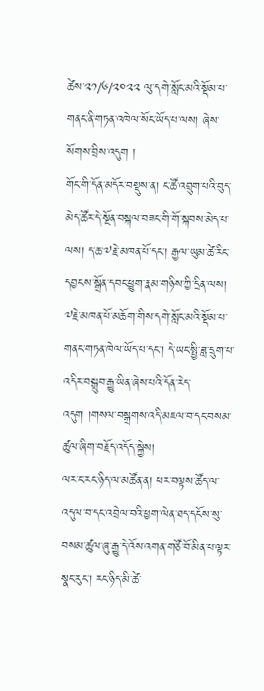ཚེས་༢༡/༦/༢༠༢༢ ལུ་དགེ་སློང་མའི་སྡོམ་པ་གནང་ནི་གཏན་འཁེལ་སོང་ཡོད་པ་ལས། ཞེས་སོགས་བྲིས་འདུག །
གོང་གི་དོན་མདོར་བསྡུས་ན། ང་ཚོ་འབྲུག་པའི་བུད་མེད་ཚོར་དེ་སྔོན་བསྐལ་བཟང་གི་གོ་སྐབས་མེད་པ་ལས། ད་ཆ་༧རྗེ་མཁན་པོ་དང་། རྒྱལ་ཡུམ་ཚེ་རིང་དབྱངས་སྒྲོན་དབང་ཕྱུག་རྣམ་གཉིས་ཀྱི་དྲིན་ལས། ༧རྗེ་མཁན་པོ་མཆོག་གིས་དགེ་སློང་མའི་སྡོམ་པ་གནང་གཏན་ཁེལ་ཡོད་པ་དང་། དེ་ཡང་སྤྱི་ཟླ་དྲུག་པ་འདིར་བསྒྲུབ་རྒྱུ་ཡིན་ཞེས་པའི་དོན་རེད་འདུག །གསལ་བསྒྲགས་འདི་མཇལ་བ་དང་བསམ་ཚུལ་ཞིག་བརྗོད་འདོད་སྐྱེས།
ལར་ང་རང་ཉིད་ལ་མཚོན་ན། ཕར་བལྟས་ཚོད་ལ་འདུལ་བ་དང་འབྲེལ་བའི་ཕྱག་ལེན་ཐད་དངོས་སུ་བསམ་ཚུལ་ཞུ་རྒྱུ་དེ་འོས་འགན་གཙོ་བོ་མིན་པ་ལྟར་སྣང་རུང་། རང་ཉིད་མི་ཚེ་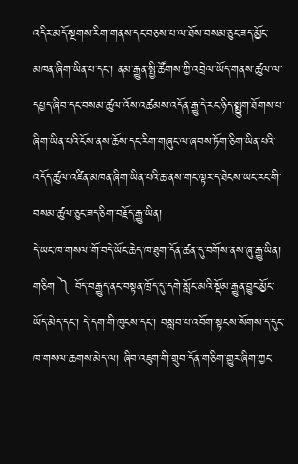འདིར་མདོ་སྔགས་རིག་གནས་དང་བཅས་པ་ལ་ཐོས་བསམ་ཅུང་ཟད་མྱོང་མཁན་ཞིག་ཡིན་པ་དང་། ནམ་རྒྱུན་སྤྱི་ཚོགས་ཀྱི་འབྲེལ་ཡོད་གནས་ཚུལ་ལ་དཔྱད་ཞིབ་དང་བསམ་ཚུལ་འོས་འཚམས་འདོན་རྒྱུ་དེ་རང་ཉིད་སྨྱུག་ཐོགས་པ་ཞིག་ཡིན་པའི་ངོས་ནས་ཆོས་དང་རིག་གཞུང་ལ་ཞབས་ཏོག་ཅིག་ཡིན་པའི་འདོད་ཚུལ་འཛིན་མཁན་ཞིག་ཡིན་པའི་ཆ་ནས་གང་ལྟར་ད་ཐེངས་ཡང་རང་གི་བསམ་ཚུལ་ཅུང་ཟད་ཅིག་བརྗོད་རྒྱུ་ཡིན།
དེ་ཡང་ཁ་གསལ་གོ་བདེ་ཡོང་ཆེད་ཁ་ཐུག་དོན་ཚན་དུ་བགོས་ནས་ཞུ་རྒྱུ་ཡིན།
གཅིག ༽ བོད་བརྒྱུད་ནང་བསྟན་ཁྲོད་དུ་དགེ་སློང་མའི་སྡོམ་རྒྱུན་བྱུང་མྱོང་ཡོད་མེད་དང་། དེ་དག་གི་ཁུངས་དང་། བསླབ་པ་འབོག་སྟངས་སོགས་ད་དུང་ཁ་གསལ་ཆགས་མེད་ལ། ཞིབ་འཇུག་གི་གྲུབ་དོན་གཅིག་གྱུར་ཞིག་ཀྱང་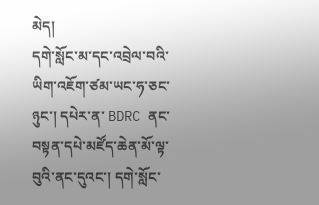མེད།
དགེ་སློང་མ་དང་འབྲེལ་བའི་ཡིག་འཇོག་ཙམ་ཡང་ཧ་ཅང་ཉུང་། དཔེར་ན་ BDRC ནང་བསྟན་དཔེ་མཛོད་ཆེན་མོ་ལྟ་བུའི་ནང་དུའང་། དགེ་སློང་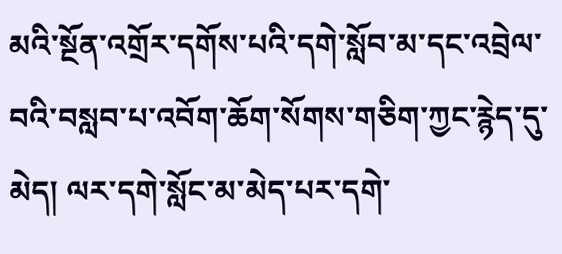མའི་སྔོན་འགྲོར་དགོས་པའི་དགེ་སློབ་མ་དང་འབྲེལ་བའི་བསླབ་པ་འབོག་ཆོག་སོགས་གཅིག་ཀྱང་རྙེད་དུ་མེད། ལར་དགེ་སློང་མ་མེད་པར་དགེ་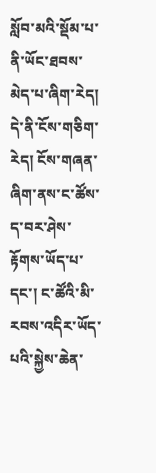སློབ་མའི་སྡོམ་པ་ནི་ཡོང་ཐབས་མེད་པ་ཞིག་རེད། དེ་ནི་ངོས་གཅིག་རེད། ངོས་གཞན་ཞིག་ནས་ང་ཚོས་ད་བར་ཤེས་རྟོགས་ཡོད་པ་དང་། ང་ཚོའི་མི་རབས་འདིར་ཡོད་པའི་སྐྱེས་ཆེན་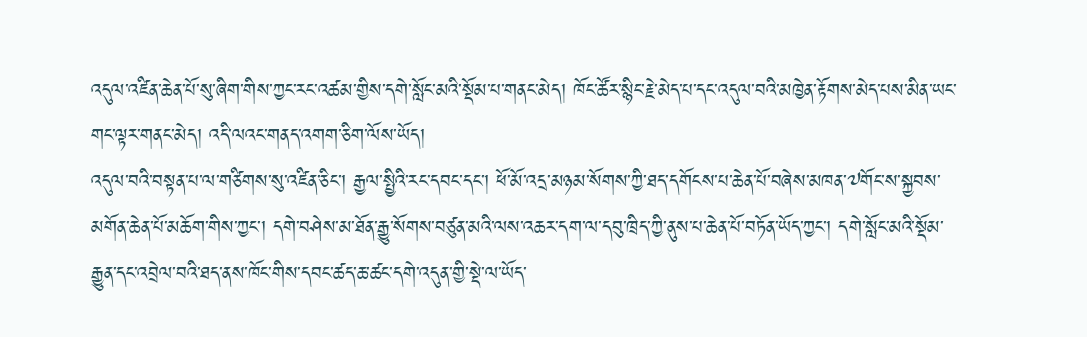འདུལ་འཛིན་ཆེན་པོ་སུ་ཞིག་གིས་ཀྱང་རང་འཚམ་གྱིས་དགེ་སློང་མའི་སྡོམ་པ་གནང་མེད། ཁོང་ཚོར་སྙིང་རྗེ་མེད་པ་དང་འདུལ་བའི་མཁྱེན་རྟོགས་མེད་པས་མིན་ཡང་གང་ལྟར་གནང་མེད། འདི་ལའང་གནད་འགག་ཅིག་ལོས་ཡོད།
འདུལ་བའི་བསྟན་པ་ལ་གཙིགས་སུ་འཛིན་ཅིང་། རྒྱལ་སྤྱིའི་རང་དབང་དང་། ཕོ་མོ་འདྲ་མཉམ་སོགས་ཀྱི་ཐད་དགོངས་པ་ཆེན་པོ་བཞེས་མཁན་༧གོང་ས་སྐྱབས་མགོན་ཆེན་པོ་མཆོག་གིས་ཀྱང་། དགེ་བཤེས་མ་ཐོན་རྒྱུ་སོགས་བཙུན་མའི་ལས་འཆར་དག་ལ་དབུ་ཁྲིད་ཀྱི་ནུས་པ་ཆེན་པོ་བཏོན་ཡོད་ཀྱང་། དགེ་སློང་མའི་སྡོམ་རྒྱུན་དང་འབྲེལ་བའི་ཐད་ནས་ཁོང་གིས་དབང་ཚད་ཆ་ཚང་དགེ་འདུན་གྱི་སྡེ་ལ་ཡོད་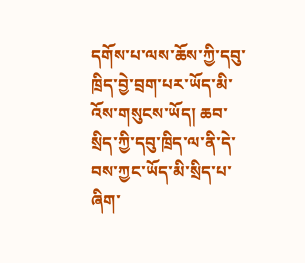དགོས་པ་ལས་ཆོས་ཀྱི་དབུ་ཁྲིད་བྱེ་བྲག་པར་ཡོད་མི་འོས་གསུངས་ཡོད། ཆབ་སྲིད་ཀྱི་དབུ་ཁྲིད་ལ་ནི་དེ་བས་ཀྱང་ཡོད་མི་སྲིད་པ་ཞིག་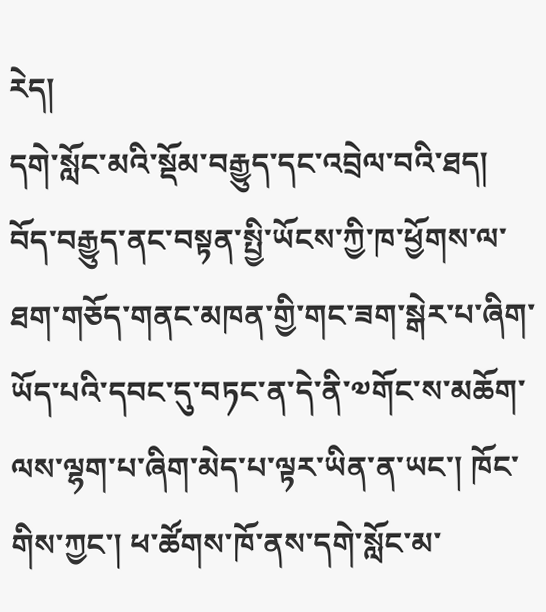རེད།
དགེ་སློང་མའི་སྡོམ་བརྒྱུད་དང་འབྲེལ་བའི་ཐད། བོད་བརྒྱུད་ནང་བསྟན་སྤྱི་ཡོངས་ཀྱི་ཁ་ཕྱོགས་ལ་ཐག་གཅོད་གནང་མཁན་གྱི་གང་ཟག་སྒེར་པ་ཞིག་ཡོད་པའི་དབང་དུ་བཏང་ན་དེ་ནི་༧གོང་ས་མཆོག་ལས་ལྷག་པ་ཞིག་མེད་པ་ལྟར་ཡིན་ན་ཡང་། ཁོང་གིས་ཀྱང་། ཕ་ཚོགས་ཁོ་ནས་དགེ་སློང་མ་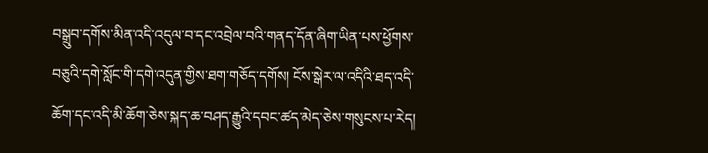བསྒྲུབ་དགོས་མིན་འདི་འདུལ་བ་དང་འབྲེལ་བའི་གནད་དོན་ཞིག་ཡིན་པས་ཕྱོགས་བཅུའི་དགེ་སློང་གི་དགེ་འདུན་གྱིས་ཐག་གཅོད་དགོས། ངོས་སྒེར་ལ་འདིའི་ཐད་འདི་ཆོག་དང་འདི་མི་ཆོག་ཅེས་སྐད་ཆ་བཤད་རྒྱུའི་དབང་ཚད་མེད་ཅེས་གསུངས་པ་རེད།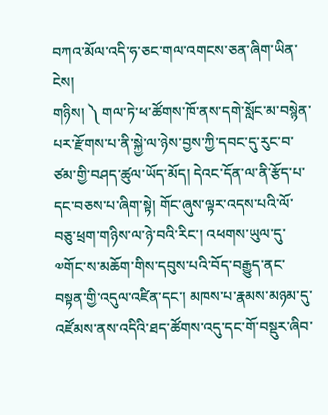བཀའ་མོལ་འདི་ཧ་ཅང་གལ་འགངས་ཅན་ཞིག་ཡིན་ངེས།
གཉིས། ༽ གལ་ཏེ་ཕ་ཚོགས་ཁོ་ནས་དགེ་སློང་མ་བསྙེན་པར་རྫོགས་པ་ནི་སྐྱེ་ལ་ཉེས་བྱས་ཀྱི་དབང་དུ་རུང་བ་ཙམ་གྱི་བཤད་ཚུལ་ཡོད་མོད། དེའང་དོན་ལ་ནི་རྩོད་པ་དང་བཅས་པ་ཞིག་སྟེ། གོང་ཞུས་ལྟར་འདས་པའི་ལོ་བཅུ་ཕྲག་གཉིས་ལ་ཉེ་བའི་རིང་། འཕགས་ཡུལ་དུ་༧གོང་ས་མཆོག་གིས་དབུས་པའི་བོད་བརྒྱུད་ནང་བསྟན་གྱི་འདུལ་འཛིན་དང་། མཁས་པ་རྣམས་མཉམ་དུ་འཛོམས་ནས་འདིའི་ཐད་ཚོགས་འདུ་དང་གོ་བསྡུར་ཞིབ་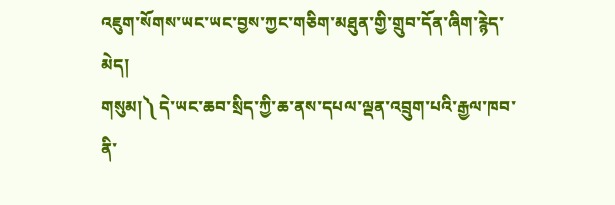འཇུག་སོགས་ཡང་ཡང་བྱས་ཀྱང་གཅིག་མཐུན་གྱི་གྲུབ་དོན་ཞིག་རྙེད་མེད།
གསུམ།༽ དེ་ཡང་ཆབ་སྲིད་ཀྱི་ཆ་ནས་དཔལ་ལྡན་འབྲུག་པའི་རྒྱལ་ཁབ་ནི་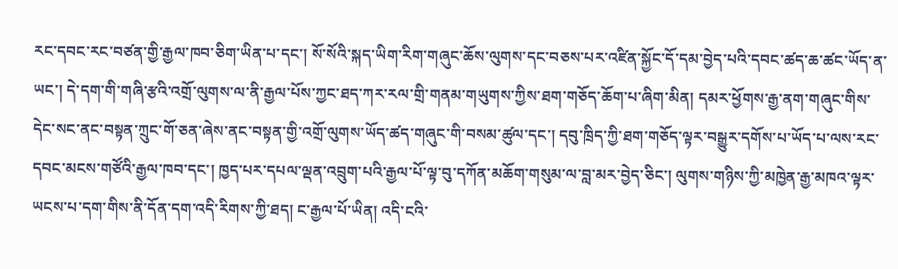རང་དབང་རང་བཙན་གྱི་རྒྱལ་ཁབ་ཅིག་ཡིན་པ་དང་། སོ་སོའི་སྐད་ཡིག་རིག་གཞུང་ཆོས་ལུགས་དང་བཅས་པར་འཛིན་སྐྱོང་དོ་དམ་བྱེད་པའི་དབང་ཚད་ཆ་ཚང་ཡོད་ན་ཡང་། དེ་དག་གི་གཞི་རྩའི་འགྲོ་ལུགས་ལ་ནི་རྒྱལ་པོས་ཀྱང་ཐད་ཀར་རལ་གྲི་གནམ་གཡུགས་ཀྱིས་ཐག་གཅོད་ཆོག་པ་ཞིག་མིན། དམར་ཕྱོགས་རྒྱ་ནག་གཞུང་གིས་དེང་སང་ནང་བསྟན་ཀྲུང་གོ་ཅན་ཞེས་ནང་བསྟན་གྱི་འགྲོ་ལུགས་ཡོད་ཚད་གཞུང་གི་བསམ་ཚུལ་དང་། དབུ་ཁྲིད་ཀྱི་ཐག་གཅོད་ལྟར་བསྒྱུར་དགོས་པ་ཡོད་པ་ལས་རང་དབང་མངས་གཙོའི་རྒྱལ་ཁབ་དང་། ཁྱད་པར་དཔལ་ལྡན་འབྲུག་པའི་རྒྱལ་པོ་ལྟ་བུ་དཀོན་མཆོག་གསུམ་ལ་བླ་མར་བྱེད་ཅིང་། ལུགས་གཉིས་ཀྱི་མཁྱེན་རྒྱ་མཁའ་ལྟར་ཡངས་པ་དག་གིས་ནི་དོན་དག་འདི་རིགས་ཀྱི་ཐད། ང་རྒྱལ་པོ་ཡིན། འདི་ངའི་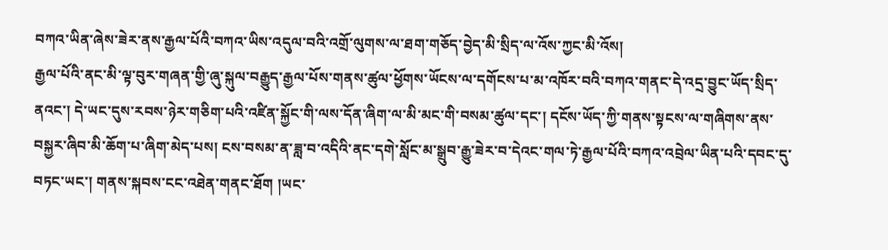བཀའ་ཡིན་ཞེས་ཟེར་ནས་རྒྱལ་པོའི་བཀའ་ཡིས་འདུལ་བའི་འགྲོ་ལུགས་ལ་ཐག་གཅོད་བྱེད་མི་སྲིད་ལ་འོས་ཀྱང་མི་འོས།
རྒྱལ་པོའི་ནང་མི་ལྟ་བུར་གཞན་གྱི་ཞུ་སྐུལ་བརྒྱུད་རྒྱལ་པོས་གནས་ཚུལ་ཕྱོགས་ཡོངས་ལ་དགོངས་པ་མ་འཁོར་བའི་བཀའ་གནང་དེ་འདྲ་བྱུང་ཡོད་སྲིད་ནའང་། དེ་ཡང་དུས་རབས་ཉེར་གཅིག་པའི་འཛིན་སྐྱོང་གི་ལས་དོན་ཞིག་ལ་མི་མང་གི་བསམ་ཚུལ་དང་། དངོས་ཡོད་ཀྱི་གནས་སྟངས་ལ་གཞིགས་ནས་བསྐྱར་ཞིབ་མི་ཆོག་པ་ཞིག་མེད་པས། ངས་བསམ་ན་ཟླ་བ་འདིའི་ནང་དགེ་སློང་མ་སྒྲུབ་རྒྱུ་ཟེར་བ་དེའང་གལ་ཏེ་རྒྱལ་པོའི་བཀའ་འབྲེལ་ཡིན་པའི་དབང་དུ་བཏང་ཡང་། གནས་སྐབས་ངང་འཐེན་གནང་ཐོག །ཡང་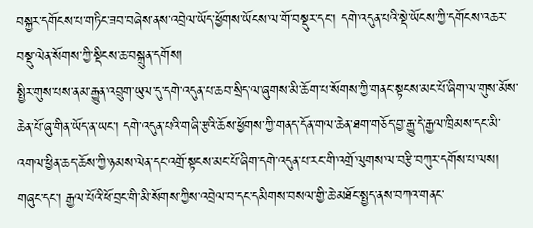བསྐྱར་དགོངས་པ་གཏིང་ཟབ་བཞེས་ནས་འབྲེལ་ཡོད་ཕྱོགས་ཡོངས་ལ་གོ་བསྡུར་དང་། དགེ་འདུན་པའི་སྡེ་ཡོངས་ཀྱི་དགོངས་འཆར་བསྡུ་ལེན་སོགས་ཀྱི་སྡིངས་ཆ་བསྐྲུན་དགོས།
སྤྱིར་གུས་པས་ནམ་རྒྱུན་འབྲུག་ཡུལ་དུ་དགེ་འདུན་པ་ཆབ་སྲིད་ལ་ཞུགས་མི་ཆོག་པ་སོགས་ཀྱི་གནང་སྟངས་མང་པོ་ཞིག་ལ་གུས་མོས་ཆེན་པོ་ཞུ་གིན་ཡོད་ན་ཡང་། དགེ་འདུན་པའི་གཞི་རྩའི་ཆོས་ཕྱོགས་ཀྱི་གནད་དོན་གལ་ཆེན་ཐག་གཅོད་བྱ་རྒྱུ་དེ་རྒྱལ་ཁྲིམས་དང་མི་འགལ་ཕྱིན་ཆད་ཆོས་ཀྱི་ཉམས་ལེན་དང་འགྲོ་སྟངས་མང་པོ་ཞིག་དགེ་འདུན་པ་རང་གི་འགྲོ་ལུགས་ལ་བརྩི་བཀུར་དགོས་པ་ལས། གཞུང་དང་། རྒྱལ་པོའི་ཕོ་བྲང་གི་མི་སོགས་ཀྱིས་འབྲེལ་བ་དང་དམིགས་བསལ་གྱི་ཆེ་མཐོང་སྤྱད་ནས་བཀའ་གནང་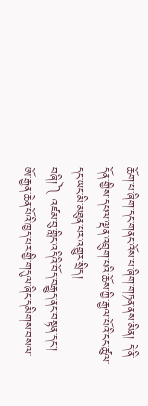ཆོག་པ་ཞིག་དང་གནང་འོས་པ་ཞིག་གཏན་ནས་མིན། དེ་ནི་དོན་གྱིས་དཔལ་ལྡན་འབྲུག་པའི་ཆོས་ཀྱི་རྒྱལ་པོའི་ངང་ཚུལ་དང་ཡང་མི་མཐུན་པར་འགྱུར་སྲིད།
བཞི།༽ འཛམ་བུ་གླིང་འདིའི་བོད་བརྒྱུད་ནང་བསྟན་དང་། ཨོ་རྒྱན་ཆེན་པོའི་ཁྱད་པར་གྱི་གདུལ་ཞིང་དམིགས་བསལ་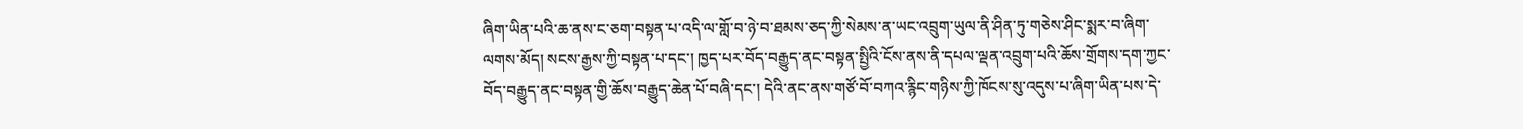ཞིག་ཡིན་པའི་ཆ་ནས་ང་ཅག་བསྟན་པ་འདི་ལ་གློ་བ་ཉེ་བ་ཐམས་ཅད་ཀྱི་སེམས་ན་ཡང་འབྲུག་ཡུལ་ནི་ཤིན་ཏུ་གཅེས་ཤིང་སྨར་བ་ཞིག་ལགས་མོད། སངས་རྒྱས་ཀྱི་བསྟན་པ་དང་། ཁྱད་པར་བོད་བརྒྱུད་ནང་བསྟན་སྤྱིའི་ངོས་ནས་ནི་དཔལ་ལྡན་འབྲུག་པའི་ཆོས་གྲོགས་དག་ཀྱང་བོད་བརྒྱུད་ནང་བསྟན་གྱི་ཆོས་བརྒྱུད་ཆེན་པོ་བཞི་དང་། དེའི་ནང་ནས་གཙོ་བོ་བཀའ་རྙིང་གཉིས་ཀྱི་ཁོངས་སུ་འདུས་པ་ཞིག་ཡིན་པས་དེ་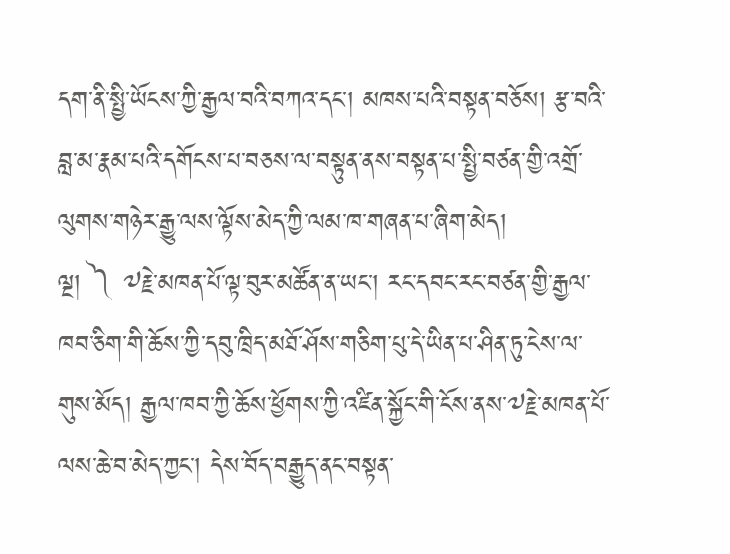དག་ནི་སྤྱི་ཡོངས་ཀྱི་རྒྱལ་བའི་བཀའ་དང་། མཁས་པའི་བསྟན་བཅོས། རྩ་བའི་བླ་མ་རྣམ་པའི་དགོངས་པ་བཅས་ལ་བསྟུན་ནས་བསྟན་པ་སྤྱི་བཙན་གྱི་འགྲོ་ལུགས་གཉེར་རྒྱུ་ལས་ལྟོས་མེད་ཀྱི་ལམ་ཁ་གཞན་པ་ཞིག་མེད།
ལྔ། ༽ ༧རྗེ་མཁན་པོ་ལྟ་བུར་མཚོན་ན་ཡང་། རང་དབང་རང་བཙན་གྱི་རྒྱལ་ཁབ་ཅིག་གི་ཆོས་ཀྱི་དབུ་ཁྲིད་མཐོ་ཤོས་གཅིག་པུ་དེ་ཡིན་པ་ཤིན་ཏུ་ངེས་ལ་གུས་མོད། རྒྱལ་ཁབ་ཀྱི་ཆོས་ཕྱོགས་ཀྱི་འཛིན་སྐྱོང་གི་ངོས་ནས་༧རྗེ་མཁན་པོ་ལས་ཆེ་བ་མེད་ཀྱང་། དེས་བོད་བརྒྱུད་ནང་བསྟན་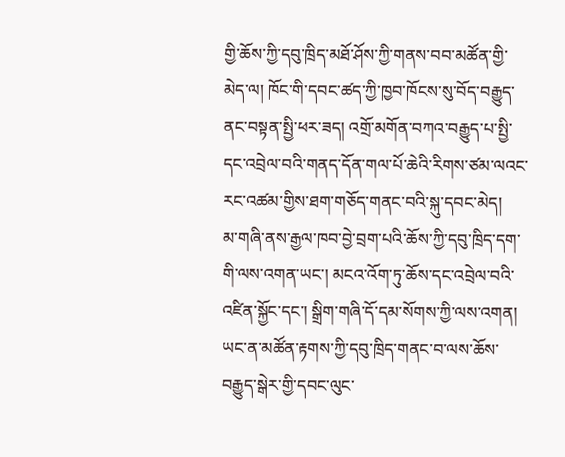གྱི་ཆོས་ཀྱི་དབུ་ཁྲིད་མཐོ་ཤོས་ཀྱི་གནས་བབ་མཚོན་གྱི་མེད་ལ། ཁོང་གི་དབང་ཚད་ཀྱི་ཁྱབ་ཁོངས་སུ་བོད་བརྒྱུད་ནང་བསྟན་སྤྱི་ཕར་ཟད། འགྲོ་མགོན་བཀའ་བརྒྱུད་པ་སྤྱི་དང་འབྲེལ་བའི་གནད་དོན་གལ་པོ་ཆེའི་རིགས་ཙམ་ལའང་རང་འཚམ་གྱིས་ཐག་གཅོད་གནང་བའི་སྐུ་དབང་མེད།
མ་གཞི་ནས་རྒྱལ་ཁབ་བྱེ་བྲག་པའི་ཆོས་ཀྱི་དབུ་ཁྲིད་དག་གི་ལས་འགན་ཡང་། མངའ་འོག་ཏུ་ཆོས་དང་འབྲེལ་བའི་འཛིན་སྐྱོང་དང་། སྒྲིག་གཞི་དོ་དམ་སོགས་ཀྱི་ལས་འགན། ཡང་ན་མཚོན་རྟགས་ཀྱི་དབུ་ཁྲིད་གནང་བ་ལས་ཆོས་བརྒྱུད་སྒེར་གྱི་དབང་ལུང་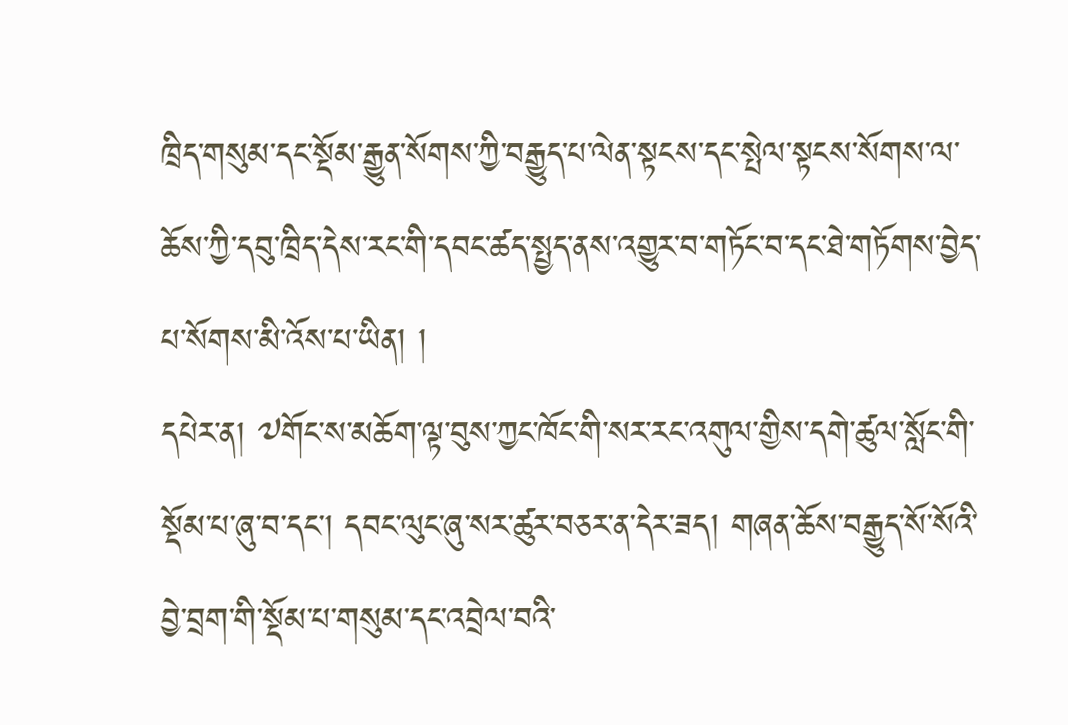ཁྲིད་གསུམ་དང་སྡོམ་རྒྱུན་སོགས་ཀྱི་བརྒྱུད་པ་ལེན་སྟངས་དང་སྤེལ་སྟངས་སོགས་ལ་ཆོས་ཀྱི་དབུ་ཁྲིད་དེས་རང་གི་དབང་ཚད་སྤྱད་ནས་འགྱུར་བ་གཏོང་བ་དང་ཐེ་གཏོགས་བྱེད་པ་སོགས་མི་འོས་པ་ཡིན། །
དཔེར་ན། ༧གོང་ས་མཆོག་ལྟ་བུས་ཀྱང་ཁོང་གི་སར་རང་འགུལ་གྱིས་དགེ་ཚུལ་སློང་གི་སྡོམ་པ་ཞུ་བ་དང་། དབང་ལུང་ཞུ་སར་ཚུར་བཅར་ན་དེར་ཟད། གཞན་ཆོས་བརྒྱུད་སོ་སོའི་བྱེ་བྲག་གི་སྡོམ་པ་གསུམ་དང་འབྲེལ་བའི་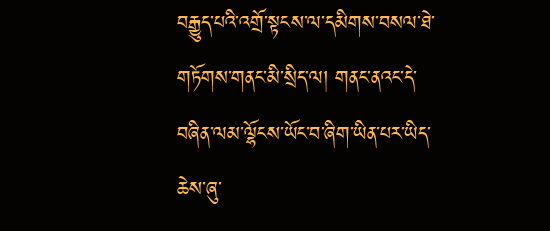བརྒྱུད་པའི་འགྲོ་སྟངས་ལ་དམིགས་བསལ་ཐེ་གཏོགས་གནང་མི་སྲིད་ལ། གནང་ནའང་དེ་བཞིན་ལམ་ལྷོངས་ཡོང་བ་ཞིག་ཡིན་པར་ཡིད་ཆེས་ཞུ་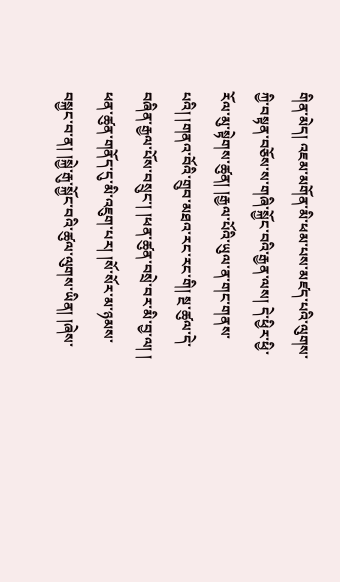གིན་མེད། འཇམ་མགོན་མི་ཕམ་པས་མཛད་པའི་ལུགས་ཀྱི་བསྟན་བཅོས་ས་གཞི་སྐྱོང་བའི་རྒྱན་ལས། དེ་ཕྱིར་ཕྱི་རོལ་མུ་སྟེགས་ཚུན། །རྒྱལ་པོའི་ཡུལ་ན་གང་གནས་པའི། །གནའ་བོའི་གྲུབ་མཐའ་རང་རང་གི། སྔ་ཚུལ་དེ་བཞིན་རྒྱལ་པོས་བསྲུང་། །ཕན་ཚུན་བསྲེ་བར་མི་བྱ་ལ། ། ཕན་ཚུན་གནོད་དུ་མི་འཇུག་པར། །སོ་སོར་མ་ཉམས་བསྐྱང་བ་ན། །སྐྱེ་རྒུ་སྐྱོང་བའི་ཚུལ་ལུགས་ཡིན། །ཞེས་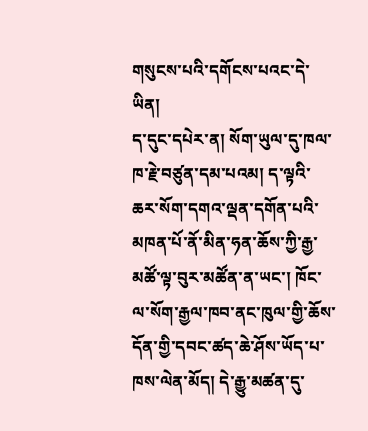གསུངས་པའི་དགོངས་པའང་དེ་ཡིན།
ད་དུང་དཔེར་ན། སོག་ཡུལ་དུ་ཁལ་ཁ་རྗེ་བཙུན་དམ་པའམ། ད་ལྟའི་ཆར་སོག་དགའ་ལྡན་དགོན་པའི་མཁན་པོ་ནོ་མིན་ཧན་ཆོས་ཀྱི་རྒྱ་མཚོ་ལྟ་བུར་མཚོན་ན་ཡང་། ཁོང་ལ་སོག་རྒྱལ་ཁབ་ནང་ཁུལ་གྱི་ཆོས་དོན་གྱི་དབང་ཚད་ཆེ་ཤོས་ཡོད་པ་ཁས་ལེན་མོད། དེ་རྒྱུ་མཚན་དུ་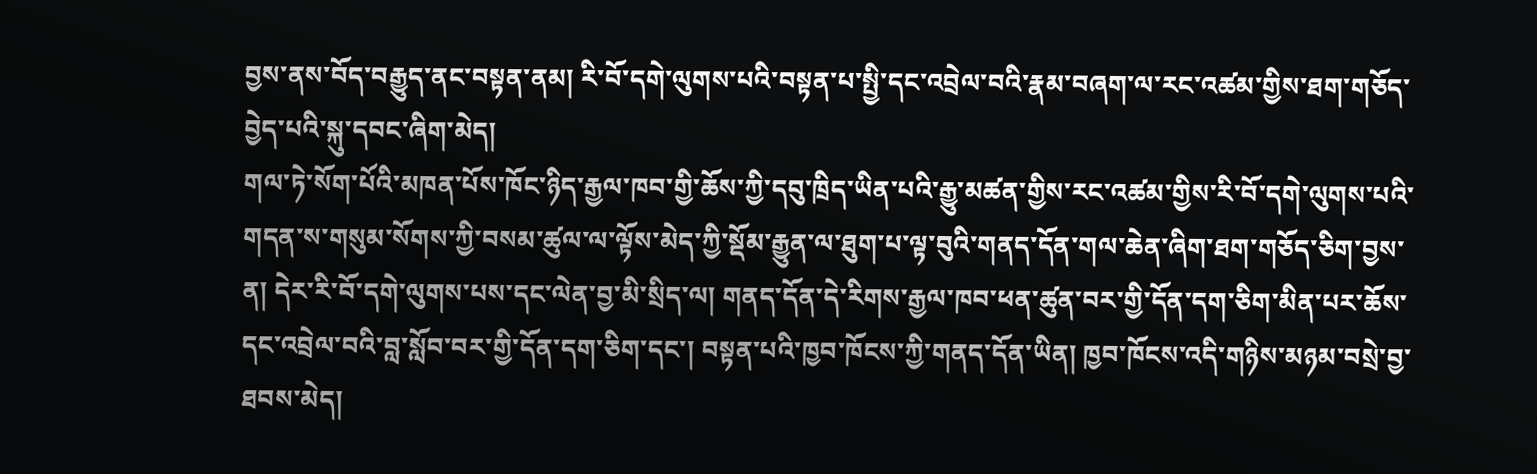བྱས་ནས་བོད་བརྒྱུད་ནང་བསྟན་ནམ། རི་བོ་དགེ་ལུགས་པའི་བསྟན་པ་སྤྱི་དང་འབྲེལ་བའི་རྣམ་བཞག་ལ་རང་འཚམ་གྱིས་ཐག་གཅོད་བྱེད་པའི་སྐུ་དབང་ཞིག་མེད།
གལ་ཏེ་སོག་པོའི་མཁན་པོས་ཁོང་ཉིད་རྒྱལ་ཁབ་གྱི་ཆོས་ཀྱི་དབུ་ཁྲིད་ཡིན་པའི་རྒྱུ་མཚན་གྱིས་རང་འཚམ་གྱིས་རི་བོ་དགེ་ལུགས་པའི་གདན་ས་གསུམ་སོགས་ཀྱི་བསམ་ཚུལ་ལ་ལྟོས་མེད་ཀྱི་སྡོམ་རྒྱུན་ལ་ཐུག་པ་ལྟ་བུའི་གནད་དོན་གལ་ཆེན་ཞིག་ཐག་གཅོད་ཅིག་བྱས་ན། དེར་རི་བོ་དགེ་ལུགས་པས་དང་ལེན་བྱ་མི་སྲིད་ལ། གནད་དོན་དེ་རིགས་རྒྱལ་ཁབ་ཕན་ཚུན་བར་གྱི་དོན་དག་ཅིག་མིན་པར་ཆོས་དང་འབྲེལ་བའི་བླ་སློབ་བར་གྱི་དོན་དག་ཅིག་དང་། བསྟན་པའི་ཁྱབ་ཁོངས་ཀྱི་གནད་དོན་ཡིན། ཁྱབ་ཁོངས་འདི་གཉིས་མཉམ་བསྲེ་བྱ་ཐབས་མེད།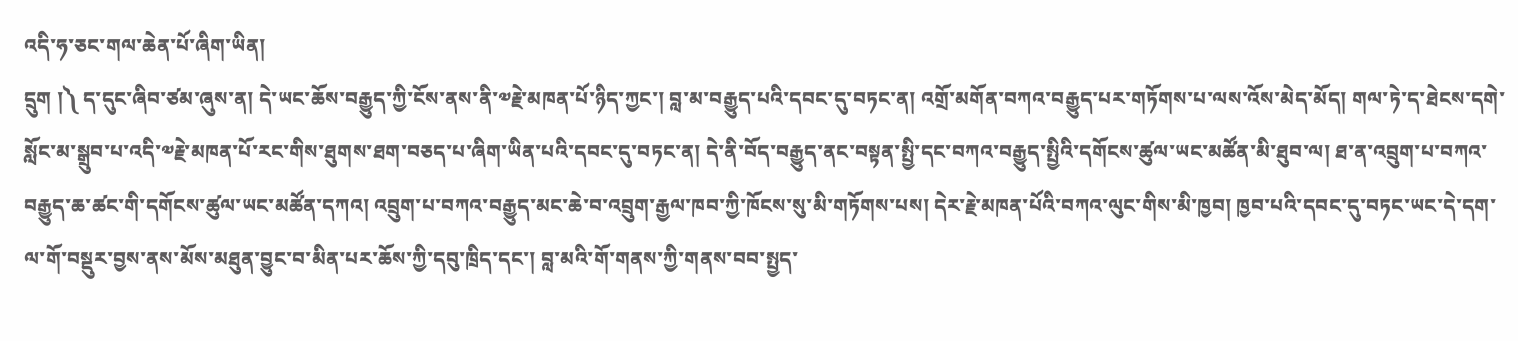འདི་ཧ་ཅང་གལ་ཆེན་པོ་ཞིག་ཡིན།
དྲུག །༽ ད་དུང་ཞིབ་ཙམ་ཞུས་ན། དེ་ཡང་ཆོས་བརྒྱུད་ཀྱི་ངོས་ནས་ནི་༧རྗེ་མཁན་པོ་ཉིད་ཀྱང་། བླ་མ་བརྒྱུད་པའི་དབང་དུ་བཏང་ན། འགྲོ་མགོན་བཀའ་བརྒྱུད་པར་གཏོགས་པ་ལས་འོས་མེད་མོད། གལ་ཏེ་ད་ཐེངས་དགེ་སློང་མ་སྒྲུབ་པ་འདི་༧རྗེ་མཁན་པོ་རང་གིས་ཐུགས་ཐག་བཅད་པ་ཞིག་ཡིན་པའི་དབང་དུ་བཏང་ན། དེ་ནི་བོད་བརྒྱུད་ནང་བསྟན་སྤྱི་དང་བཀའ་བརྒྱུད་སྤྱིའི་དགོངས་ཚུལ་ཡང་མཚོན་མི་ཐུབ་ལ། ཐ་ན་འབྲུག་པ་བཀའ་བརྒྱུད་ཆ་ཚང་གི་དགོངས་ཚུལ་ཡང་མཚོན་དཀའ། འབྲུག་པ་བཀའ་བརྒྱུད་མང་ཆེ་བ་འབྲུག་རྒྱལ་ཁབ་ཀྱི་ཁོངས་སུ་མི་གཏོགས་པས། དེར་རྗེ་མཁན་པོའི་བཀའ་ལུང་གིས་མི་ཁྱབ། ཁྱབ་པའི་དབང་དུ་བཏང་ཡང་དེ་དག་ལ་གོ་བསྡུར་བྱས་ནས་མོས་མཐུན་བྱུང་བ་མིན་པར་ཆོས་ཀྱི་དབུ་ཁྲིད་དང་། བླ་མའི་གོ་གནས་ཀྱི་གནས་བབ་སྤྱད་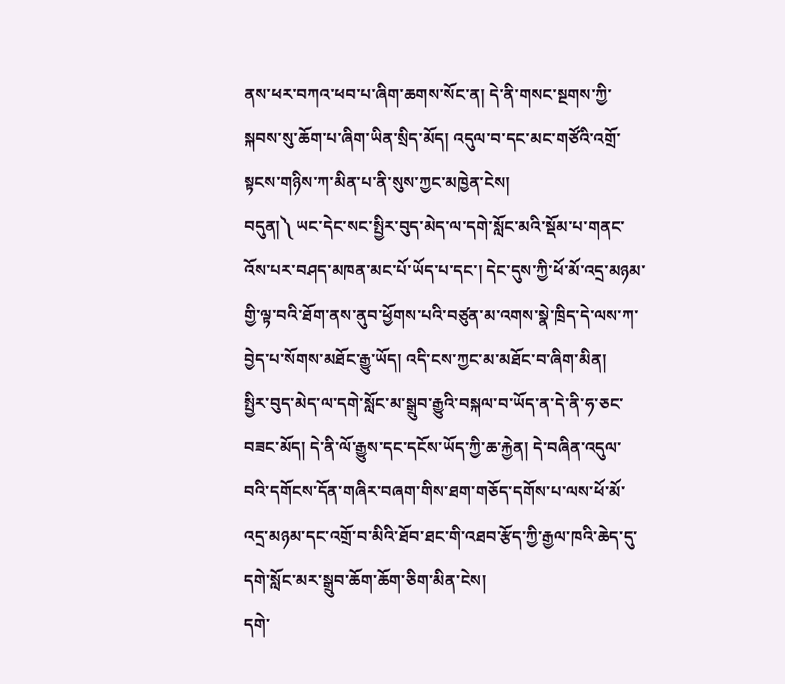ནས་ཕར་བཀའ་ཕབ་པ་ཞིག་ཆགས་སོང་ན། དེ་ནི་གསང་སྔགས་ཀྱི་སྐབས་སུ་ཆོག་པ་ཞིག་ཡིན་སྲིད་མོད། འདུལ་བ་དང་མང་གཙོའི་འགྲོ་སྟངས་གཉིས་ཀ་མིན་པ་ནི་སུས་ཀྱང་མཁྱེན་ངེས།
བདུན།༽ ཡང་དེང་སང་སྤྱིར་བུད་མེད་ལ་དགེ་སློང་མའི་སྡོམ་པ་གནང་འོས་པར་བཤད་མཁན་མང་པོ་ཡོད་པ་དང་། དེང་དུས་ཀྱི་ཕོ་མོ་འདྲ་མཉམ་གྱི་ལྟ་བའི་ཐོག་ནས་ནུབ་ཕྱོགས་པའི་བཙུན་མ་འགས་སྣེ་ཁྲིད་དེ་ལས་ཀ་བྱེད་པ་སོགས་མཐོང་རྒྱུ་ཡོད། འདི་ངས་ཀྱང་མ་མཐོང་བ་ཞིག་མིན།
སྤྱིར་བུད་མེད་ལ་དགེ་སློང་མ་སྒྲུབ་རྒྱུའི་བསྐལ་བ་ཡོད་ན་དེ་ནི་ཧ་ཅང་བཟང་མོད། དེ་ནི་ལོ་རྒྱུས་དང་དངོས་ཡོད་ཀྱི་ཆ་རྐྱེན། དེ་བཞིན་འདུལ་བའི་དགོངས་དོན་གཞིར་བཞག་གིས་ཐག་གཅོད་དགོས་པ་ལས་ཕོ་མོ་འདྲ་མཉམ་དང་འགྲོ་བ་མིའི་ཐོབ་ཐང་གི་འཐབ་རྩོད་ཀྱི་རྒྱལ་ཁའི་ཆེད་དུ་དགེ་སློང་མར་སྒྲུབ་ཆོག་ཆོག་ཅིག་མིན་ངེས།
དགེ་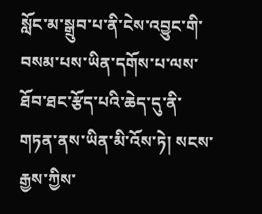སློང་མ་སྒྲུབ་པ་ནི་ངེས་འབྱུང་གི་བསམ་པས་ཡིན་དགོས་པ་ལས་ཐོབ་ཐང་རྩོད་པའི་ཆེད་དུ་ནི་གཏན་ནས་ཡིན་མི་འོས་ཏེ། སངས་རྒྱས་ཀྱིས་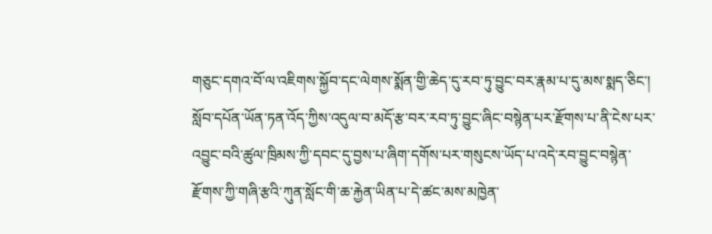གཅུང་དགའ་བོ་ལ་འཇིགས་སྐྱོབ་དང་ལེགས་སྨོན་གྱི་ཆེད་དུ་རབ་ཏུ་བྱུང་བར་རྣམ་པ་དུ་མས་སྨད་ཅིང་། སློབ་དཔོན་ཡོན་ཏན་འོད་ཀྱིས་འདུལ་བ་མདོ་རྩ་བར་རབ་ཏུ་བྱུང་ཞིང་བསྙེན་པར་རྫོགས་པ་ནི་ངེས་པར་འབྱུང་བའི་ཚུལ་ཁྲིམས་ཀྱི་དབང་དུ་བྱས་པ་ཞིག་དགོས་པར་གསུངས་ཡོད་པ་འདེ་རབ་བྱུང་བསྙེན་རྫོགས་ཀྱི་གཞི་རྩའི་ཀུན་སློང་གི་ཆ་རྐྱེན་ཡིན་པ་དེ་ཚང་མས་མཁྱེན་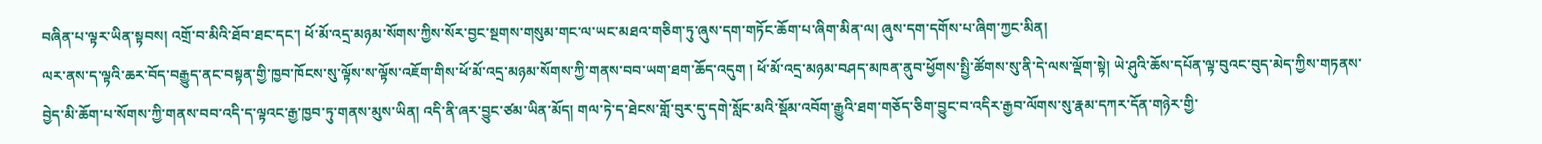བཞིན་པ་ལྟར་ཡིན་སྟབས། འགྲོ་བ་མིའི་ཐོབ་ཐང་དང་། ཕོ་མོ་འདྲ་མཉམ་སོགས་ཀྱིས་སོར་བྱང་སྔགས་གསུམ་གང་ལ་ཡང་མཐའ་གཅིག་ཏུ་ཞུས་དག་གཏོང་ཆོག་པ་ཞིག་མིན་ལ། ཞུས་དག་དགོས་པ་ཞིག་ཀྱང་མིན།
ལར་ནས་ད་ལྟའི་ཆར་བོད་བརྒྱུད་ནང་བསྟན་གྱི་ཁྱབ་ཁོངས་སུ་ལྟོས་ས་ལྟོས་འཇོག་གིས་ཕོ་མོ་འདྲ་མཉམ་སོགས་ཀྱི་གནས་བབ་ཡག་ཐག་ཆོད་འདུག ། ཕོ་མོ་འདྲ་མཉམ་བཤད་མཁན་ནུབ་ཕྱོགས་སྤྱི་ཚོགས་སུ་ནི་དེ་ལས་ལྡོག་སྟེ། ཡེ་ཤུའི་ཆོས་དཔོན་ལྟ་བུའང་བུད་མེད་ཀྱིས་གཏནས་བྱེད་མི་ཆོག་པ་སོགས་ཀྱི་གནས་བབ་འདི་ད་ལྟའང་རྒྱ་ཁྱབ་ཏུ་གནས་མུས་ཡིན། འདི་ནི་ཞར་བྱུང་ཙམ་ཡིན་མོད། གལ་ཏེ་ད་ཐེངས་གློ་བུར་དུ་དགེ་སློང་མའི་སྡོམ་འབོག་རྒྱུའི་ཐག་གཅོད་ཅིག་བྱུང་བ་འདིར་རྒྱབ་ལོགས་སུ་རྣམ་དཀར་དོན་གཉེར་གྱི་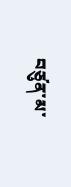བཙུན་མ་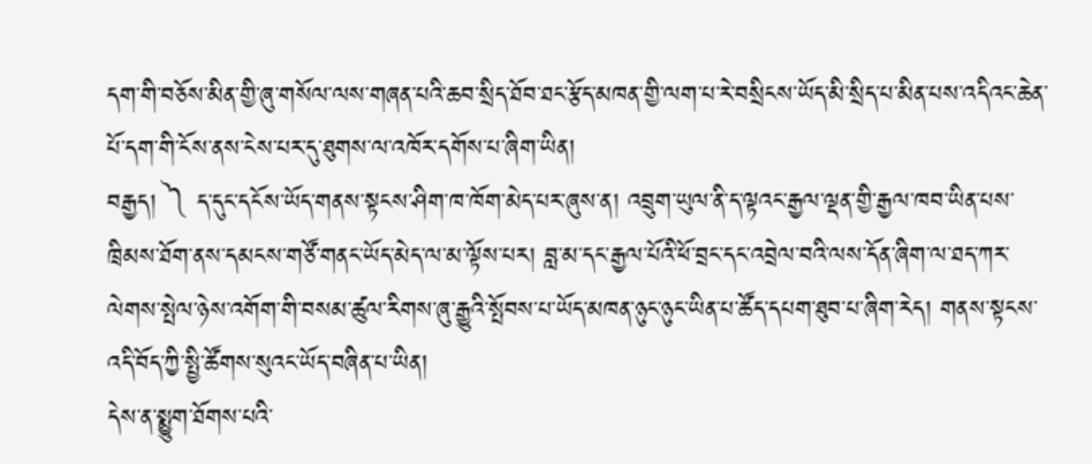དག་གི་བཅོས་མིན་གྱི་ཞུ་གསོལ་ལས་གཞན་པའི་ཆབ་སྲིད་ཐོབ་ཐང་རྩོད་མཁན་གྱི་ལག་པ་རེ་བསྲིངས་ཡོད་མི་སྲིད་པ་མིན་པས་འདིའང་ཆེན་པོ་དག་གི་ངོས་ནས་ངེས་པར་དུ་ཐུགས་ལ་འཁོར་དགོས་པ་ཞིག་ཡིན།
བརྒྱད། ༽ ད་དུང་དངོས་ཡོད་གནས་སྟངས་ཤིག་ཁ་ཁོག་མེད་པར་ཞུས་ན། འབྲུག་ཡུལ་ནི་ད་ལྟའང་རྒྱལ་ལྡན་གྱི་རྒྱལ་ཁབ་ཡིན་པས་ཁྲིམས་ཐོག་ནས་དམངས་གཙོ་གནང་ཡོད་མེད་ལ་མ་ལྟོས་པར། བླ་མ་དང་རྒྱལ་པོའི་ཕོ་བྲང་དང་འབྲེལ་བའི་ལས་དོན་ཞིག་ལ་ཐད་ཀར་ལེགས་སྤེལ་ཉེས་འགོག་གི་བསམ་ཚུལ་རིགས་ཞུ་རྒྱུའི་སྤོབས་པ་ཡོད་མཁན་ཉུང་ཉུང་ཡིན་པ་ཚོད་དཔག་ཐུབ་པ་ཞིག་རེད། གནས་སྟངས་འདི་བོད་ཀྱི་སྤྱི་ཚོགས་སུའང་ཡོད་བཞིན་པ་ཡིན།
དེས་ན་སྨྱུག་ཐོགས་པའི་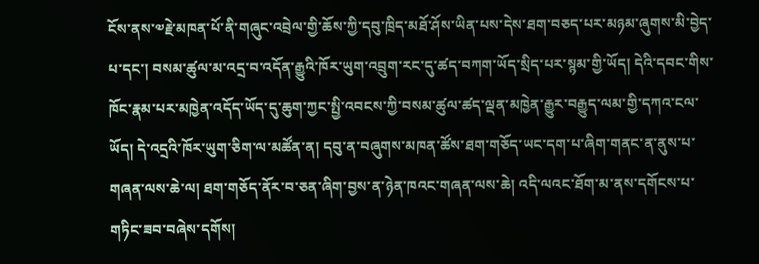ངོས་ནས་༧རྗེ་མཁན་པོ་ནི་གཞུང་འབྲེལ་གྱི་ཆོས་ཀྱི་དབུ་ཁྲིད་མཐོ་ཤོས་ཡིན་པས་དེས་ཐག་བཅད་པར་མཉམ་ཞུགས་མི་བྱེད་པ་དང་། བསམ་ཚུལ་མ་འདྲ་བ་འདོན་རྒྱུའི་ཁོར་ཡུག་འབྲུག་རང་དུ་ཚད་བཀག་ཡོད་སྲིད་པར་སྙམ་གྱི་ཡོད། དེའི་དབང་གིས་ཁོང་རྣམ་པར་མཁྱེན་འདོད་ཡོད་དུ་ཆུག་ཀྱང་སྤྱི་འབངས་ཀྱི་བསམ་ཚུལ་ཚད་ལྡན་མཁྱེན་རྒྱུར་བརྒྱུད་ལམ་གྱི་དཀའ་ངལ་ཡོད། དེ་འདྲའི་ཁོར་ཡུག་ཅིག་ལ་མཚོན་ན། དབུ་ན་བཞུགས་མཁན་ཚོས་ཐག་གཅོད་ཡང་དག་པ་ཞིག་གནང་ན་ནུས་པ་གཞན་ལས་ཆེ་ལ། ཐག་གཅོད་ནོར་བ་ཅན་ཞིག་བྱས་ན་ཉེན་ཁའང་གཞན་ལས་ཆེ། འདི་ལའང་ཐོག་མ་ནས་དགོངས་པ་གཏིང་ཟབ་བཞེས་དགོས།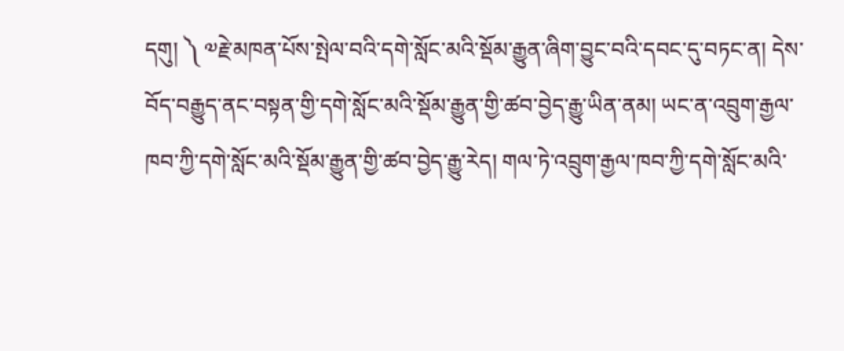དགུ། ༽ ༧རྗེ་མཁན་པོས་སྤེལ་བའི་དགེ་སློང་མའི་སྡོམ་རྒྱུན་ཞིག་བྱུང་བའི་དབང་དུ་བཏང་ན། དེས་བོད་བརྒྱུད་ནང་བསྟན་གྱི་དགེ་སློང་མའི་སྡོམ་རྒྱུན་གྱི་ཚབ་བྱེད་རྒྱུ་ཡིན་ནམ། ཡང་ན་འབྲུག་རྒྱལ་ཁབ་ཀྱི་དགེ་སློང་མའི་སྡོམ་རྒྱུན་གྱི་ཚབ་བྱེད་རྒྱུ་རེད། གལ་ཏེ་འབྲུག་རྒྱལ་ཁབ་ཀྱི་དགེ་སློང་མའི་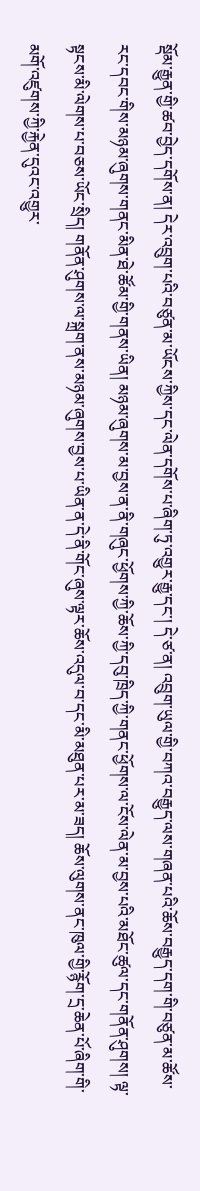སྡོམ་རྒྱུན་གྱི་ཚབ་བྱེད་དགོས་ན། དེར་འབྲུག་པའི་བཙུན་མ་ཡོངས་ཀྱིས་དང་ལེན་དགོས་པ་ཞིག་ཏུ་འགྱུར་རྒྱུ་དང་། དེ་ཙ་ན། འབྲུག་ཡུལ་གྱི་བཀའ་བརྒྱུད་ལས་གཞན་པའི་ཆོས་བརྒྱུད་དག་གི་བཙུན་མ་ཚོས་རང་དབང་གིས་མཉམ་ཞུགས་གནང་མིན་ཐེ་ཚོམ་གྱི་གནས་ཡིན། མཉམ་ཞུགས་མ་བྱས་ན་ནི་གཞུང་ཕྱོགས་ཀྱི་ཆོས་ཀྱི་དབུ་ཁྲིད་ཀྱི་གནང་ཕྱོགས་ལ་ངོས་ལེན་མ་བྱས་པའི་མཐོང་ཚུལ་དང་གནོན་ཤུགས། ལྟ་སྟངས་མི་ལེགས་པ་བཅས་ཡོང་སྲིད། གནོན་ཤུགས་ལ་སྐྲག་ནས་མཉམ་ཞུགས་བྱས་པ་ཡིན་ན་དེ་ནི་གོང་ཞུས་ལྟར་ཆོས་འདུལ་བ་དང་མི་མཐུན་པར་མ་ཟད། ཆོས་ལུགས་ནང་ཁུལ་གྱི་རྙོག་དྲ་ཆེན་པོ་ཞིག་གི་མགོ་འཛུགས་ཀྱི་རྐྱེན་དུའང་འགྱུར་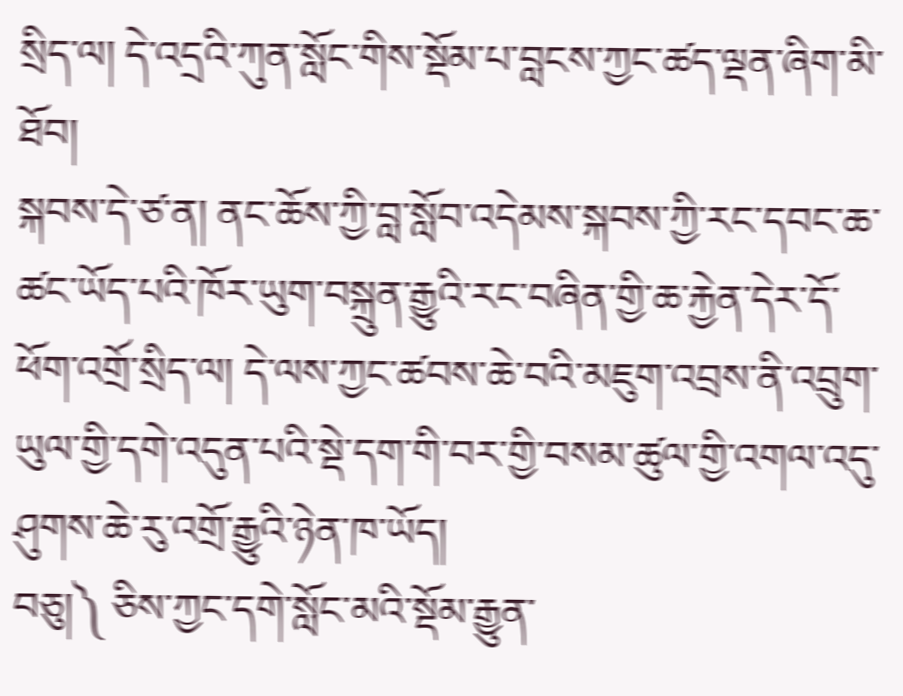སྲིད་ལ། དེ་འདྲའི་ཀུན་སློང་གིས་སྡོམ་པ་བླངས་ཀྱང་ཚད་ལྡན་ཞིག་མི་ཐོབ།
སྐབས་དེ་ཙ་ན། ནང་ཆོས་ཀྱི་བླ་སློབ་འདེམས་སྐབས་ཀྱི་རང་དབང་ཆ་ཚང་ཡོད་པའི་ཁོར་ཡུག་བསྐྲུན་རྒྱུའི་རང་བཞིན་གྱི་ཆ་རྐྱེན་དེར་དོ་ཕོག་འགྲོ་སྲིད་ལ། དེ་ལས་ཀྱང་ཚབས་ཆེ་བའི་མཇུག་འབྲས་ནི་འབྲུག་ཡུལ་གྱི་དགེ་འདུན་པའི་སྡེ་དག་གི་བར་གྱི་བསམ་ཚུལ་གྱི་འགལ་འདུ་ཤུགས་ཆེ་རུ་འགྲོ་རྒྱུའི་ཉེན་ཁ་ཡོད།
བཅུ།༽ ཅིས་ཀྱང་དགེ་སློང་མའི་སྡོམ་རྒྱུན་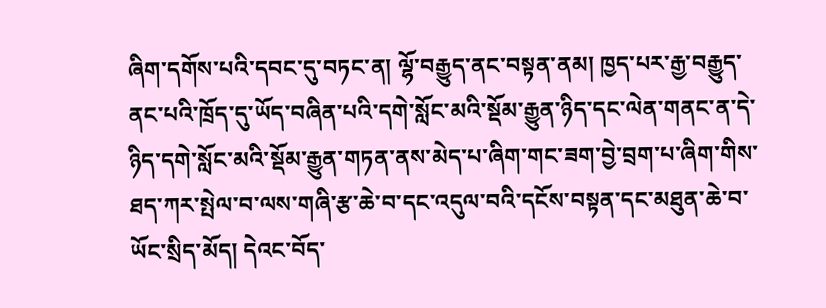ཞིག་དགོས་པའི་དབང་དུ་བཏང་ན། ལྷོ་བརྒྱུད་ནང་བསྟན་ནམ། ཁྱད་པར་རྒྱ་བརྒྱུད་ནང་པའི་ཁྲོད་དུ་ཡོད་བཞིན་པའི་དགེ་སློང་མའི་སྡོམ་རྒྱུན་ཉིད་དང་ལེན་གནང་ན་དེ་ཉིད་དགེ་སློང་མའི་སྡོམ་རྒྱུན་གཏན་ནས་མེད་པ་ཞིག་གང་ཟག་བྱེ་བྲག་པ་ཞིག་གིས་ཐད་ཀར་སྤེལ་བ་ལས་གཞི་རྩ་ཆེ་བ་དང་འདུལ་བའི་དངོས་བསྟན་དང་མཐུན་ཆེ་བ་ཡོང་སྲིད་མོད། དེའང་བོད་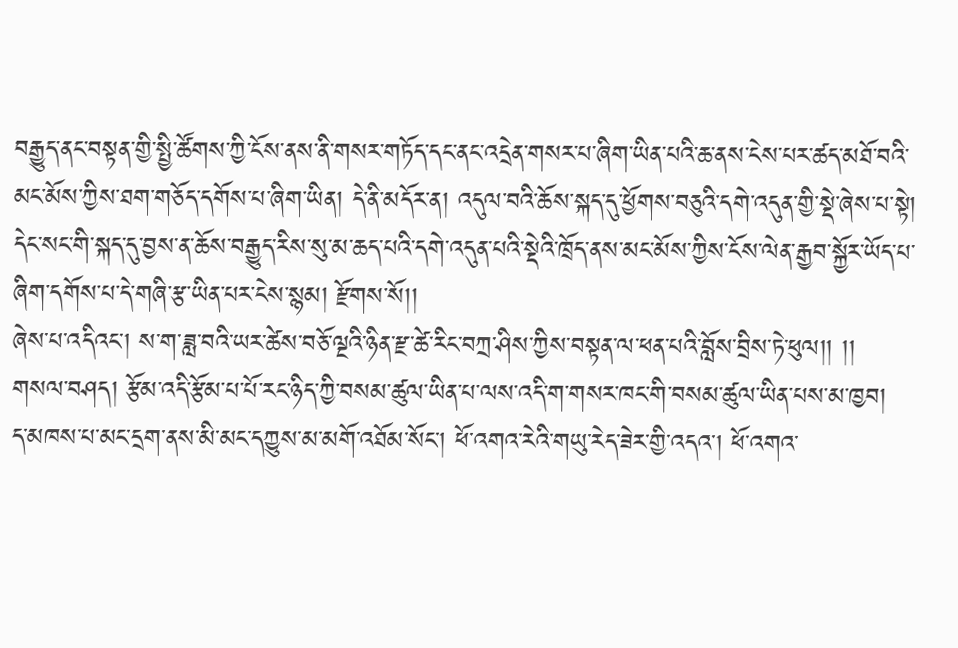བརྒྱུད་ནང་བསྟན་གྱི་སྤྱི་ཚོགས་ཀྱི་ངོས་ནས་ནི་གསར་གཏོད་དང་ནང་འདྲེན་གསར་པ་ཞིག་ཡིན་པའི་ཆ་ནས་ངེས་པར་ཚད་མཐོ་བའི་མང་མོས་ཀྱིས་ཐག་གཅོད་དགོས་པ་ཞིག་ཡིན། དེ་ནི་མདོར་ན། འདུལ་བའི་ཆོས་སྐད་དུ་ཕྱོགས་བཅུའི་དགེ་འདུན་གྱི་སྡེ་ཞེས་པ་སྟེ། དེང་སང་གི་སྐད་དུ་བྱས་ན་ཆོས་བརྒྱུད་རིས་སུ་མ་ཆད་པའི་དགེ་འདུན་པའི་སྡེའི་ཁྲོད་ནས་མང་མོས་ཀྱིས་ངོས་ལེན་རྒྱབ་སྐྱོར་ཡོད་པ་ཞིག་དགོས་པ་དེ་གཞི་རྩ་ཡིན་པར་ངེས་སྙམ། རྫོགས་སོ།།
ཞེས་པ་འདིའང་། ས་ག་ཟླ་བའི་ཡར་ཚེས་བཅོ་ལྔའི་ཉིན་རྫ་ཚེ་རིང་བཀྲ་ཤིས་ཀྱིས་བསྟན་ལ་ཕན་པའི་བློས་བྲིས་ཏེ་ཕུལ།། །།
གསལ་བཤད། རྩོམ་འདི་རྩོམ་པ་པོ་རང་ཉིད་ཀྱི་བསམ་ཚུལ་ཡིན་པ་ལས་འདི་ག་གསར་ཁང་གི་བསམ་ཚུལ་ཡིན་པས་མ་ཁྱབ།
ད་མཁས་པ་མང་དྲག་ནས་མི་མང་དཀྱུས་མ་མགོ་འཐོམ་སོང་། ཕོ་འགའ་རེའི་གཡུ་རེད་ཟེར་གྱི་འདའ་། ཕོ་འགའ་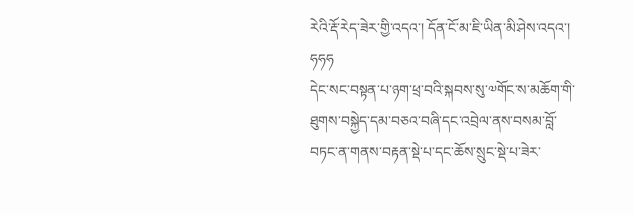རེའི་རྡོ་རེད་ཟེར་གྱི་འདའ་། དོན་ངོ་མ་ཇི་ཡིན་མི་ཤེས་འདའ་། ཧཧཧ
དེང་སང་བསྟན་པ་ཉག་ཕྲ་བའི་སྐབས་སུ་༧གོང་ས་མཆོག་གི་ཐུགས་བསྐྱེད་དམ་བཅའ་བཞི་དང་འབྲེལ་ནས་བསམ་བློ་བཏང་ན་གནས་བརྟན་སྡེ་པ་དང་ཆོས་སྲུང་སྡེ་པ་ཟེར་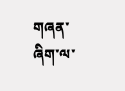གཞན་ཞིག་ལ་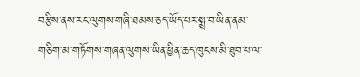བརྩིས་ནས་རང་ལུགས་གཞི་ཐམས་ཅད་ཡོད་པར་སྨྲ་བ་ཡིན་ནམ་གཅིག་མ་གཏོགས་གཞན་ལུགས་ཡིན་ཕྱིན་ཆད་ཁུངས་མི་ཐུབ་པ་ལ་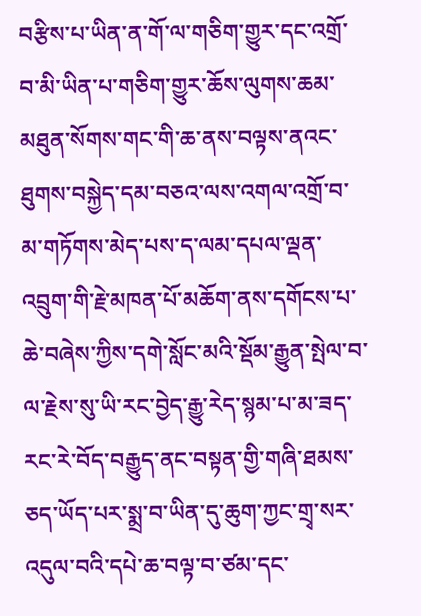བརྩིས་པ་ཡིན་ན་གོ་ལ་གཅིག་གྱུར་དང་འགྲོ་བ་མི་ཡིན་པ་གཅིག་གྱུར་ཆོས་ལུགས་ཆམ་མཐུན་སོགས་གང་གི་ཆ་ནས་བལྟས་ནའང་ཐུགས་བསྐྱེད་དམ་བཅའ་ལས་འགལ་འགྲོ་བ་མ་གཏོགས་མེད་པས་ད་ལམ་དཔལ་ལྡན་འབྲུག་གི་རྗེ་མཁན་པོ་མཆོག་ནས་དགོངས་པ་ཆེ་བཞེས་ཀྱིས་དགེ་སློང་མའི་སྡོམ་རྒྱུན་སྤེལ་བ་ལ་རྗེས་སུ་ཡི་རང་བྱེད་རྒྱུ་རེད་སྙམ་པ་མ་ཟད་རང་རེ་བོད་བརྒྱུད་ནང་བསྟན་གྱི་གཞི་ཐམས་ཅད་ཡོད་པར་སྨྲ་བ་ཡིན་དུ་ཆུག་ཀྱང་གྲྭ་སར་འདུལ་བའི་དཔེ་ཆ་བལྟ་བ་ཙམ་དང་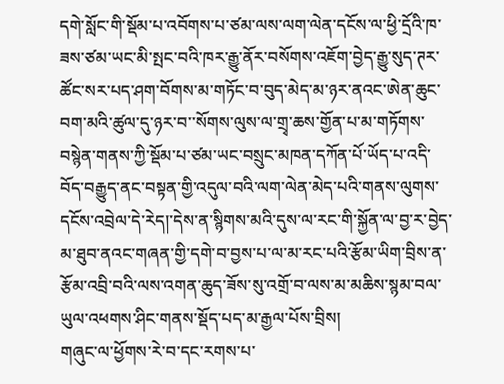དགེ་སློང་གི་སྡོམ་པ་འབོགས་པ་ཙམ་ལས་ལག་ལེན་དངོས་ལ་ཕྱི་དྲོའི་ཁ་ཟས་ཙམ་ཡང་མི་སྤང་བའི་ཁར་རྒྱུ་ནོར་བསོགས་འཇོག་བྱེད་རྒྱུ་སུད་ཊར་ཚོང་སར་པད་ཤག་བོགས་མ་གཏོང་བ་བུད་མེད་མ་ཉར་ནའང་ཨེན་ཆུང་བག་མའི་ཚུལ་དུ་ཉར་བ་་སོགས་ལུས་ལ་གྲྭ་ཆས་གྱོན་པ་མ་གཏོགས་བསྙེན་གནས་ཀྱི་སྡོམ་པ་ཙམ་ཡང་བསྲུང་མཁན་དཀོན་པོ་ཡོད་པ་འདི་བོད་བརྒྱུད་ནང་བསྟན་གྱི་འདུལ་བའི་ལག་ལེན་མེད་པའི་གནས་ལུགས་དངོས་འབྲེལ་དེ་རེད།་དེས་ན་སྙིགས་མའི་དུས་ལ་རང་གི་སྐྱོན་ལ་བྱ་ར་བྱེད་མ་ཐུབ་ནའང་གཞན་གྱི་དགེ་བ་བྱས་པ་ལ་མ་རང་པའི་རྩོམ་ཡིག་བྲིས་ན་རྩོམ་འབྲི་བའི་ལས་འགན་ཆུད་ཟོས་སུ་འགྲོ་བ་ལས་མ་མཆིས་སྙམ་བལ་ཡུལ་འཕགས་ཤིང་གནས་སྡོད་པད་མ་རྒྱལ་པོས་བྲིས།
གཞུང་ལ་ཕྱོགས་རེ་བ་དང་རགས་པ་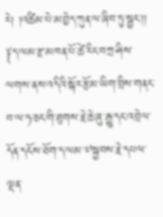རེ། །འཚིམ་པེ་མ་བྱེད་ཀུན་ལ་ཞིབ་ཏུ་སྦྱང་།།
༈ད་ལམ་རྫ་མཁན་པོ་ཚེ་རིང་བཀྲ་ཤིས་ལགས་ནས་འདིའི་སྐོར་རྩོམ་ཡིག་བྲིས་གནང་བ་ལ་ཧ་ཅང་གི་ཐུགས་རྗེ་ཆེ་ཞུ་རྒྱུ་དང་འབྲེལ་དོན་དངོས་ཐོག་ད་ལམ་༧སྐྱབས་རྗེ་དཔལ་ལྡན་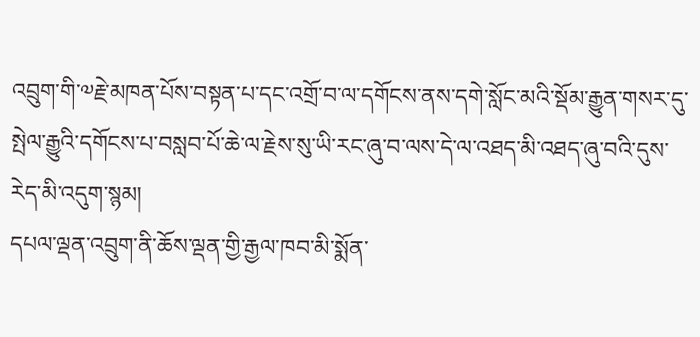འབྲུག་གི་༧རྗེ་མཁན་པོས་བསྟན་པ་དང་འགྲོ་བ་ལ་དགོངས་ནས་དགེ་སློང་མའི་སྡོམ་རྒྱུན་གསར་དུ་སྤེལ་རྒྱུའི་དགོངས་པ་བསླབ་པོ་ཆེ་ལ་རྗེས་སུ་ཡི་རང་ཞུ་བ་ལས་དེ་ལ་འཐད་མི་འཐད་ཞུ་བའི་དུས་རེད་མི་འདུག་སྙམ།
དཔལ་ལྡན་འབྲུག་ནི་ཆོས་ལྡན་གྱི་རྒྱལ་ཁབ་མི་སྨོན་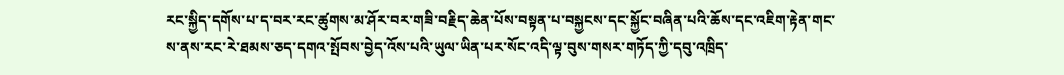རང་སྐྱིད་དགོས་པ་ད་བར་རང་ཚུགས་མ་ཤོར་བར་གཟི་བརྗིད་ཆེན་པོས་བསྟན་པ་བསྐྱངས་དང་སྐྱོང་བཞིན་པའི་ཆོས་དང་འཇིག་རྟེན་གང་ས་ནས་རང་རེ་ཐམས་ཅད་དགའ་སྤོབས་བྱེད་འོས་པའི་ཡུལ་ཡིན་པར་སོང་འདི་ལྟ་བུས་གསར་གཏོད་ཀྱི་དབུ་འཁྲིད་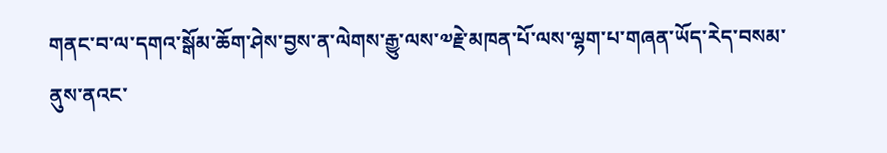གནང་བ་ལ་དགའ་སྒོམ་ཆོག་ཤེས་བྱས་ན་ལེགས་རྒྱུ་ལས་༧རྗེ་མཁན་པོ་ལས་ལྷག་པ་གཞན་ཡོད་རེད་བསམ་ནུས་ནའང་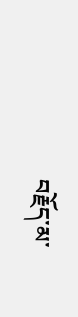བརྗོད་མ་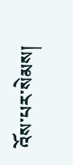འོས་པར་སེམས།